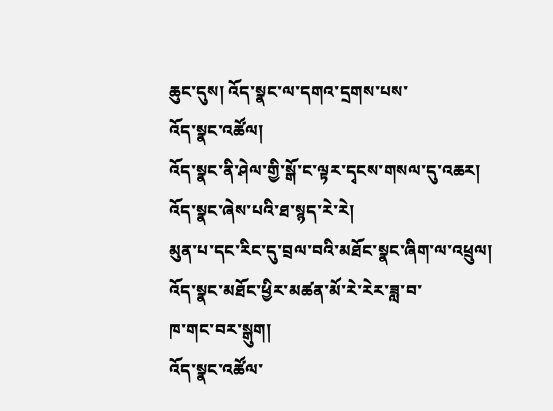ཆུང་དུས། འོད་སྣང་ལ་དགའ་དྲགས་པས་
འོད་སྣང་འཚོལ།
འོད་སྣང་ནི་ཤེལ་གྱི་སྒོ་ང་ལྟར་དྭངས་གསལ་དུ་འཆར།
འོད་སྣང་ཞེས་པའི་ཐ་སྙད་རེ་རེ།
མུན་པ་དང་རིང་དུ་བྲལ་བའི་མཐོང་སྣང་ཞིག་ལ་འཕྲུལ།
འོད་སྣང་མཐོང་ཕྱིར་མཚན་མོ་རེ་རེར་ཟླ་བ་
ཁ་གང་བར་སྒུག།
འོད་སྣང་འཚོལ་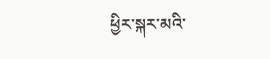ཕྱིར་སྐར་མའི་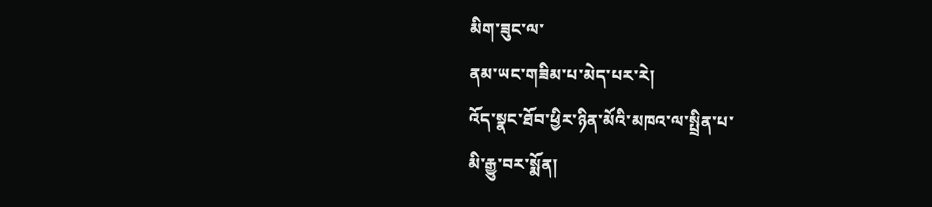མིག་ཟུང་ལ་
ནམ་ཡང་གཟིམ་པ་མེད་པར་རེ།
འོད་སྣང་ཐོབ་ཕྱིར་ཉིན་མོའི་མཁའ་ལ་སྤྲིན་པ་
མི་རྒྱུ་བར་སྨོན།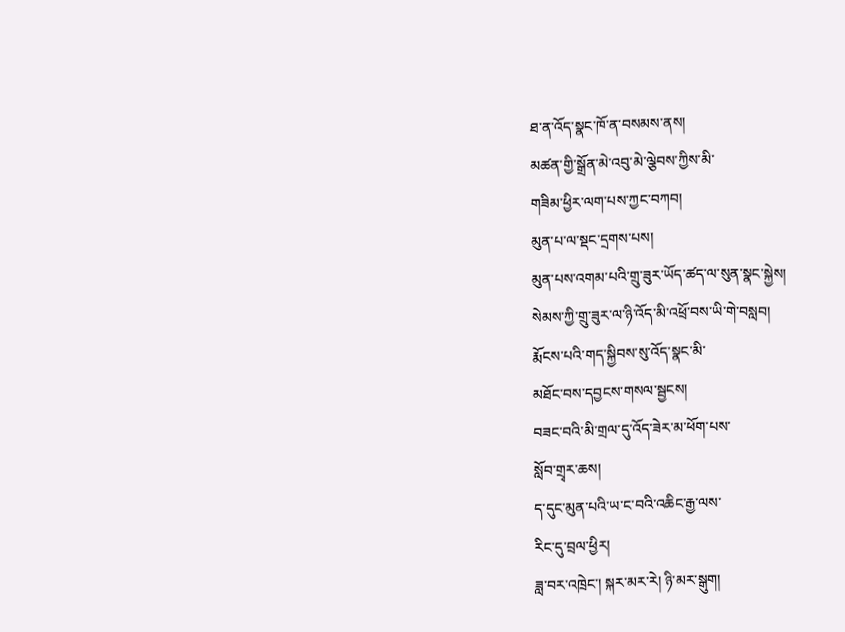ཐ་ན་འོད་སྣང་ཁོ་ན་བསམས་ནས།
མཚན་གྱི་སྒྲོན་མེ་འབུ་མེ་ལྕེབས་ཀྱིས་མི་
གཟིམ་ཕྱིར་ལག་པས་ཀྱང་བཀབ།
མུན་པ་ལ་སྡང་དྲགས་པས།
མུན་པས་འགམ་པའི་གྲུ་ཟུར་ཡོད་ཚད་ལ་སུན་སྣང་སྐྱེས།
སེམས་ཀྱི་གྲུ་ཟུར་ལ་ཉི་འོད་མི་འཕྲོ་བས་ཡི་གེ་བསླབ།
རྨོངས་པའི་གད་སྐྱིབས་སུ་འོད་སྣང་མི་
མཐོང་བས་དབྱངས་གསལ་སྦྱངས།
བཟང་བའི་མི་གྲལ་དུ་འོད་ཟེར་མ་ཕོག་པས་
སློབ་གྲྭར་ཆས།
ད་དུང་མུན་པའི་ཡ་ང་བའི་འཆིང་རྒྱ་ལས་
རིང་དུ་བྲལ་ཕྱིར།
ཟླ་བར་འཁྲེང་། སྐར་མར་རེ། ཉི་མར་སྒུག།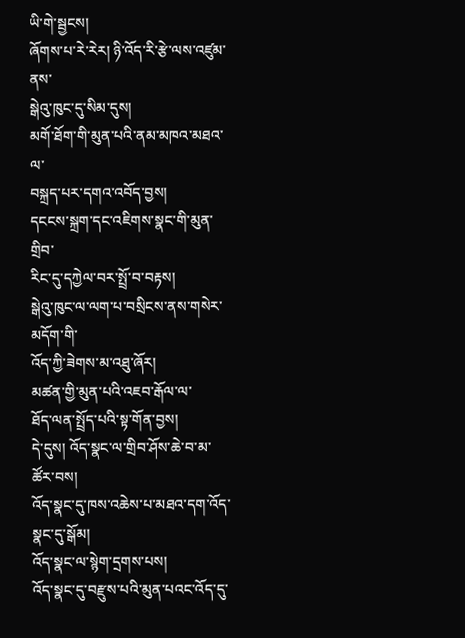ཡི་གེ་སྦྱངས།
ཞོགས་པ་རེ་རེར། ཉི་འོད་རི་རྩེ་ལས་འཛུམ་ནས་
སྒེའུ་ཁུང་དུ་སིམ་དུས།
མགོ་ཐོག་གི་མུན་པའི་ནམ་མཁའ་མཐའ་ལ་
བསྐྲད་པར་དགའ་འབོད་བྱས།
དངངས་སྐྲག་དང་འཇིགས་སྣང་གི་མུན་གྲིབ་
རིང་དུ་དཀྱེལ་བར་སྤྲོ་བ་བརྟས།
སྒེའུ་ཁུང་ལ་ལག་པ་བསྲིངས་ནས་གསེར་མདོག་གི་
འོད་ཀྱི་ཟེགས་མ་འཐུ་ཞོར།
མཚན་གྱི་མུན་པའི་འཇབ་རྒོལ་ལ་
ཐོད་ལན་སྤྲོད་པའི་སྟ་གོན་བྱས།
དེ་དུས། འོད་སྣང་ལ་གྲིབ་ཤོས་ཆེ་བ་མ་ཚོར་བས།
འོད་སྣང་དུ་ཁས་འཆེས་པ་མཐའ་དག་འོད་སྣང་དུ་སྒོམ།
འོད་སྣང་ལ་སྙེག་དྲགས་པས།
འོད་སྣང་དུ་བརྫུས་པའི་མུན་པའང་འོད་དུ་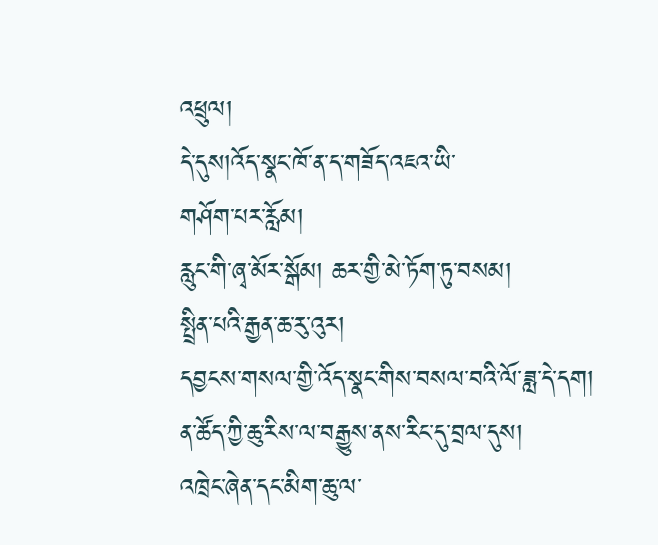འཕྲུལ།
དེ་དུས།འོད་སྣང་ཁོ་ན་ད་གཟོད་འཇའ་ཡི་
གཤོག་པར་རློམ།
རླུང་གི་ཞྭ་མོར་སྒོམ། ཆར་གྱི་མེ་ཏོག་ཏུ་བསམ།
སྤྲིན་པའི་རྒྱན་ཆ་རུ་འུར།
དབྱངས་གསལ་གྱི་འོད་སྣང་གིས་བསལ་བའི་ལོ་ཟླ་དེ་དག།
ན་ཚོད་ཀྱི་ཆུ་རིས་ལ་བརྒྱུས་ནས་རིང་དུ་བྲལ་དུས།
འཁྲེང་ཞེན་དང་མིག་ཆུ་ལ་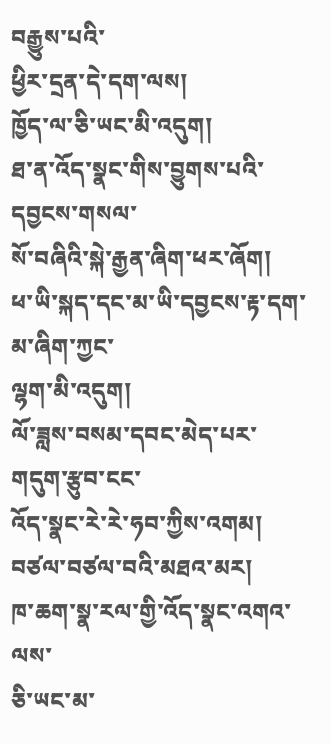བརྒྱུས་པའི་
ཕྱིར་དྲན་དེ་དག་ལས།
ཁྱོད་ལ་ཅི་ཡང་མི་འདུག།
ཐ་ན་འོད་སྣང་གིས་བྱུགས་པའི་དབྱངས་གསལ་
སོ་བཞིའི་སྐེ་རྒྱན་ཞིག་ཕར་ཞོག།
ཕ་ཡི་སྐད་དང་མ་ཡི་དབྱངས་རྟ་དག་མ་ཞིག་ཀྱང་
ལྷག་མི་འདུག།
ལོ་ཟླས་བསམ་དབང་མེད་པར་གདུག་རྩུབ་ངང་
འོད་སྣང་རེ་རེ་ཧབ་ཀྱིས་འགམ།
བཙལ་བཙལ་བའི་མཐའ་མར།
ཁ་ཆག་སྣ་རལ་གྱི་འོད་སྣང་འགའ་ལས་
ཅི་ཡང་མ་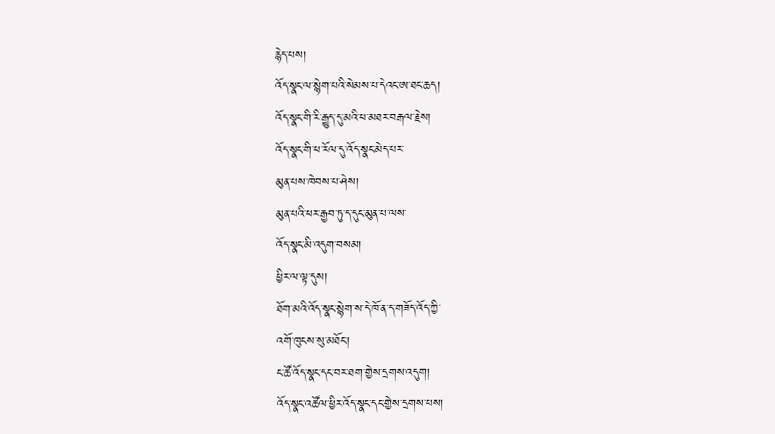རྙེད་པས།
འོད་སྣང་ལ་སྙེག་པའི་སེམས་པ་དེའང་ཨ་ཐང་ཆད།
འོད་སྣང་གི་རི་རྒྱུད་དུ་མའི་ཕ་མཐར་བརྒལ་རྗེས།
འོད་སྣང་གི་ཕ་རོལ་དུ་འོད་སྣང་མེད་པར་
མུན་པས་ཁེབས་པ་ཤེས།
མུན་པའི་ཕར་རྒྱབ་ཏུ་ད་དུང་མུན་པ་ལས་
འོད་སྣང་མི་འདུག་བསམ།
ཕྱིར་ལ་ལྟ་དུས།
ཐོག་མའི་འོད་སྣང་སྙེག་ས་དེ་ཁོ་ན་ད་གཟོད་འོད་ཀྱི་
འགོ་ཁུངས་སུ་མཐོང་།
ང་ཚོ་འོད་སྣང་དང་བར་ཐག་གྱེས་དྲགས་འདུག།
འོད་སྣང་འཚོལ་ཕྱིར་འོད་སྣང་དང་གྱེས་དྲགས་པས།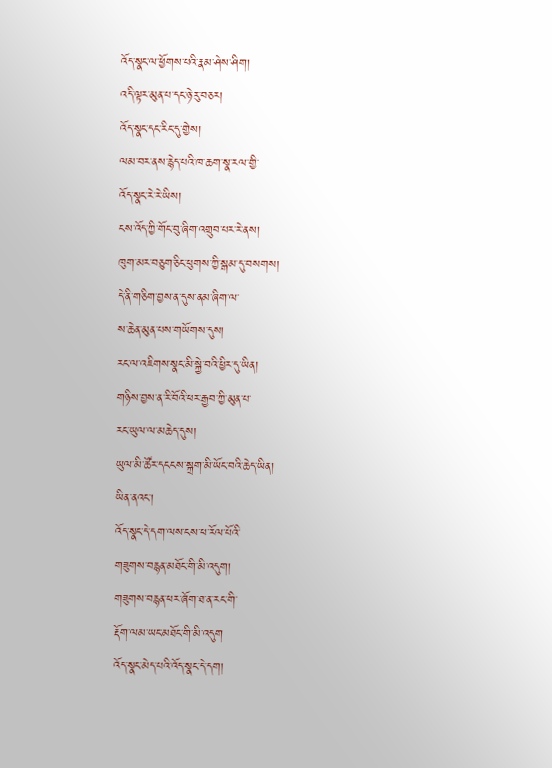འོད་སྣང་ལ་ཕྱོགས་པའི་རྣམ་ཤེས་ཤིག།
འདི་ལྟར་མུན་པ་དང་ཉེ་རུ་བཅར།
འོད་སྣང་དང་རིང་དུ་གྱེས།
ལམ་བར་ནས་རྙེད་པའི་ཁ་ཆག་སྣ་རལ་གྱི་
འོད་སྣང་རེ་རེ་ཡིས།
ངས་འོད་ཀྱི་གོང་བུ་ཞིག་འགྲུབ་པར་རེ་ནས།
ཁུག་མར་བཅུག་ཅིང་ཕུགས་ཀྱི་སྒམ་དུ་བསགས།
དེ་ནི་གཅིག་བྱས་ན་དུས་ནམ་ཞིག་ལ་
ས་ཆེན་མུན་པས་གཡོགས་དུས།
རང་ལ་འཇིགས་སྣང་མི་སྐྱེ་བའི་ཕྱིར་དུ་ཡིན།
གཉིས་བྱས་ན་རི་བོའི་ཕར་རྒྱབ་ཀྱི་མུན་པ་
རང་ཡུལ་ལ་མཆེད་དུས།
ཡུལ་མི་ཚོར་དངངས་སྐྲག་མི་ཡོང་བའི་ཆེད་ཡིན།
ཡིན་ནའང་།
འོད་སྣང་དེ་དག་ལས་ངས་ཕ་རོལ་པོའི་
གཟུགས་བརྙན་མཐོང་གི་མི་འདུག།
གཟུགས་བརྙན་ཕར་ཞོག་ཐ་ན་རང་གི་
རྡོག་ལམ་ཡང་མཐོང་གི་མི་འདུག
འོད་སྣང་མེད་པའི་འོད་སྣང་དེ་དག།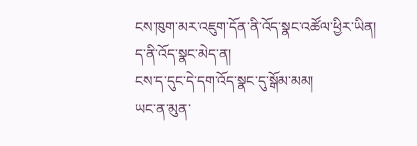ངས་ཁུག་མར་འཇུག་དོན་ནི་འོད་སྣང་འཚོལ་ཕྱིར་ཡིན།
ད་ནི་འོད་སྣང་མེད་ན།
ངས་ད་དུང་དེ་དག་འོད་སྣང་དུ་སྒོམ་མམ།
ཡང་ན་མུན་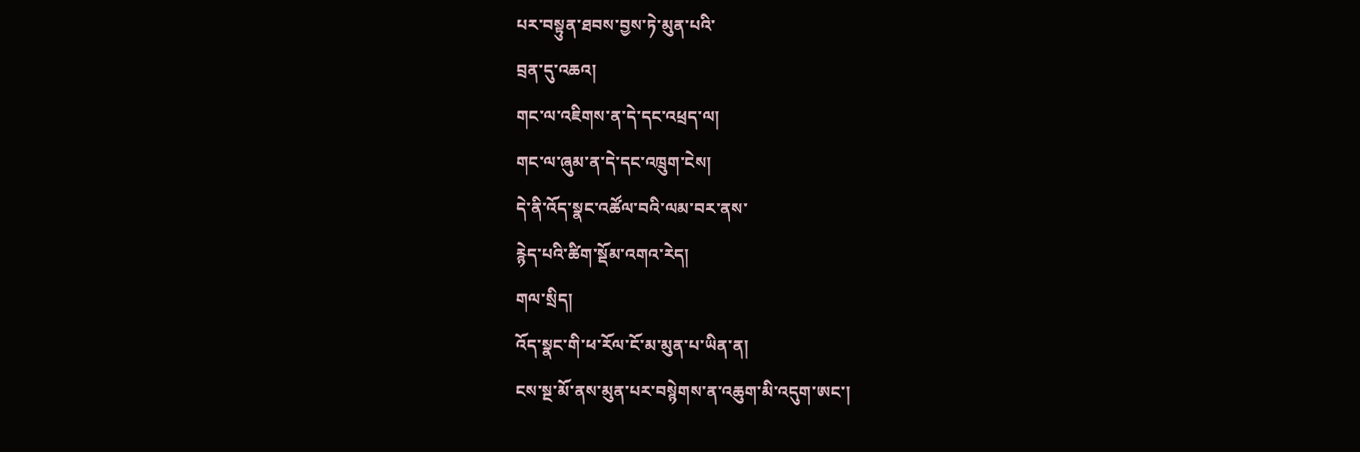པར་བསྟུན་ཐབས་བྱས་ཏེ་མུན་པའི་
བྲན་དུ་འཆའ།
གང་ལ་འཇིགས་ན་དེ་དང་འཕྲད་ལ།
གང་ལ་ཞུམ་ན་དེ་དང་འཁྲུག་ངེས།
དེ་ནི་འོད་སྣང་འཚོལ་བའི་ལམ་བར་ནས་
རྙེད་པའི་ཚིག་སྡོམ་འགའ་རེད།
གལ་སྲིད།
འོད་སྣང་གི་ཕ་རོལ་ངོ་མ་མུན་པ་ཡིན་ན།
ངས་སྔ་མོ་ནས་མུན་པར་བསྙེགས་ན་འཆུག་མི་འདུག་ཨང་།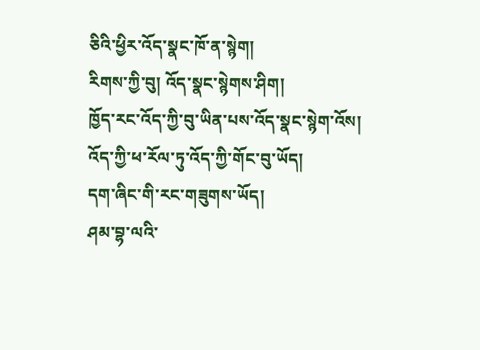ཅིའི་ཕྱིར་འོད་སྣང་ཁོ་ན་སྙེག།
རིགས་ཀྱི་བུ། འོད་སྣང་སྙེགས་ཤིག།
ཁྱོད་རང་འོད་ཀྱི་བུ་ཡིན་པས་འོད་སྣང་སྙེག་འོས།
འོད་ཀྱི་ཕ་རོལ་ཏུ་འོད་ཀྱི་གོང་བུ་ཡོད།
དག་ཞིང་གི་རང་གཟུགས་ཡོད།
ཤམ་བྷ་ལའི་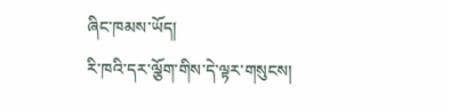ཞིང་ཁམས་ཡོད།
རི་ཁའི་དར་ལྕོག་གིས་དེ་ལྟར་གསུངས།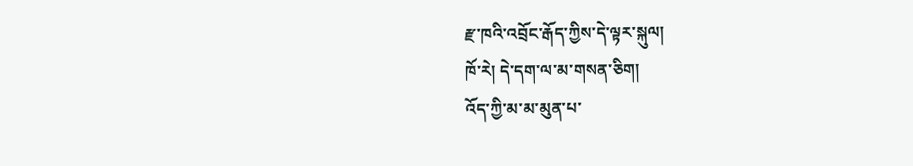རྫ་ཁའི་འབྲོང་རྒོད་ཀྱིས་དེ་ལྟར་སྐུལ།
ཁོ་རེ། དེ་དག་ལ་མ་གསན་ཅིག།
འོད་ཀྱི་མ་མ་མུན་པ་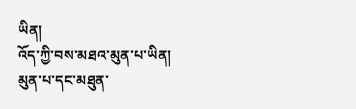ཡིན།
འོད་ཀྱི་བས་མཐའ་མུན་པ་ཡིན།
མུན་པ་དང་མཐུན་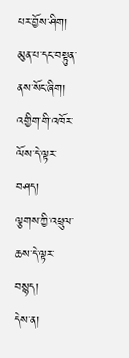པར་བྱོས་ཤིག།
མུན་པ་དང་བསྟུན་ནས་སོང་ཞིག།
འགྱིག་གི་འཁོར་ལོས་དེ་ལྟར་བཤད།
ལྕགས་ཀྱི་འཕྲུལ་ཆས་དེ་ལྟར་བསྙད།
དེས་ན།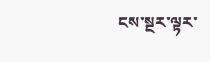ངས་སྔར་ལྟར་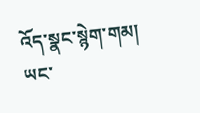འོད་སྣང་སྙེག་གམ།
ཡང་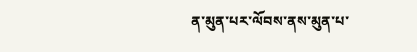ན་མུན་པར་ལོབས་ནས་མུན་པ་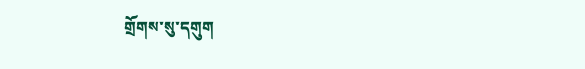གྲོགས་སུ་དགུག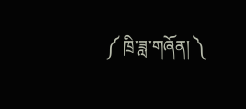༼ ཁྲི་ཟླ་གཞོན། ༽